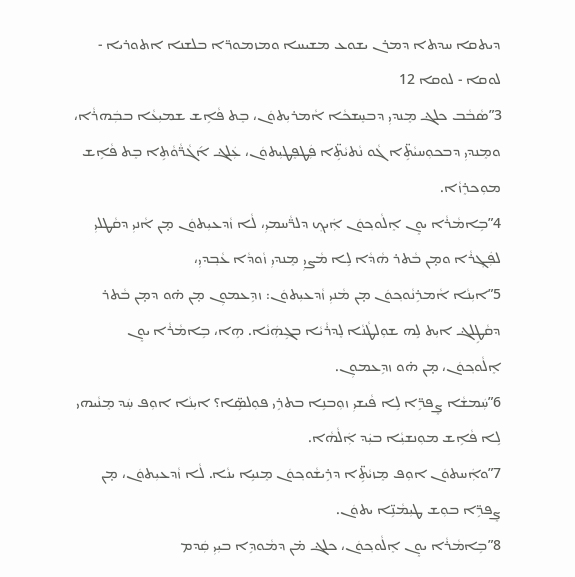ܕܝܬܩܐ ܚܕܬܐ ܕܡܪܢ ܝܫܘܥ ܡܫܝܚܐ ܘܡܙܡܘܪ̈ܐ ܒܠܫܢܐ ܐܬܘܪܝܐ - ܠܘܩܐ - ܠܘܩܐ 12
3”ܣܵܒܵܒ ܟܠܔ ܡܸܢܕܝܼ ܕܒܚܸܫܟܵܐ ܐܵܡܪܝܼܬܘܿܢ، ܒܸܬ ܦܵܐܹܫ ܫܡܝܼܥܵܐ ܒܒܲܗܪܵܐ، ܘܡܸܢܕܝܼ ܕܒܟܘܼܚܝܵܬܹ̈‌ܐ ܓܵܘ ܢܵܬܝܵܬܹ̈‌ܐ ܦܲܛܦܸܛܝܼܬܘܿܢ، ܥܲܠܔ ܐ݇ܓܵܪ̈ܵܘܵܬܹ‌ܐ ܒܸܬ ܦܵܐܹܫ ܡܘܼܟܪܸܙܵܐ.
4”ܒܹܐܡܵܪܵܐ ܝܘܸܢ ܐܸܠܵܘܟ݂ܘܿܢ ܐܲܝܟ݂ ܕܠܪ̈ܵܚܡܝܼ، ܠܵܐ ܙܵܕܥܝܼܬܘܿܢ ܡ̣ܢ ܐܵܢܝܼ ܕܩܵܛܠܝܼ ܠܦܲܓ݂ܪܵܐ ܘܡ̣ܢ ܒܵܬܪ ܗܵܕܵܐ ܠܹܐ ܡܵܨܝܼ ܡܸܢܕܝܼ ܙܵܘܕܵܐ ܥܵܒ݂ܕܝܼ،
5”ܐܝܼܢܵܐ ܐܵܡܪܹܢܵܘܟ݂ܘܿܢ ܡ̣ܢ ܡܵܢܝܼ ܙܵܕܥܝܼܬܘܿܢ: ܙܕܹܥܡܘܼܢ ܡ̣ܢ ܗ̇ܘ ܕܡ̣ܢ ܒܵܬܪ ܕܩܵܛܹܠܔ ܐܝܼܬ ܠܹܗ ܫܘܼܠܛܵܢܵܐ ܠܸܕܪܵܝܵܐ ܒܓܹܗܲܢܵܐ. ܗܹܐ، ܒܹܐܡܵܪܵܐ ܝܘܸܢ ܐܸܠܵܘܟ݂ܘܿܢ، ܡ̣ܢ ܗ̇ܘ ܙܕܹܥܡܘܼܢ.
6”ܚܲܡܫܵܐ ܨܸܦܪܹ̈ܐ ܠܹܐ ܦܵܝܫܝܼ ܙܘܼܒܢܹܐ ܒܬܪܹܝ ܦܘܼܠܣܹ̈ܐ؟ ܐܝܼܢܵܐ ܐܘܼܦ ܚܲܕ ܡܸܢܵܝܗ‌ܝ ܠܹܐ ܦܵܐܹܫ ܡܘܼܢܫܝܼܵܐ ܒܝܲܕ ܐܲܠܵܗܵܐ.
7”ܘܐܲܚܬܘܿܢ ܐܘܼܦ ܡܸܙܝܵܬܹ̈‌ܐ ܕܪܹܝܫܵܘܟ݂ܘܿܢ ܡܸܢܝܹܐ ܝܢܵܐ. ܠܵܐ ܙܵܕܥܝܼܬܘܿܢ، ܡ̣ܢ ܨܸܦܪܹ̈ܐ ܒܘܼܫ ܛܝܼܡܵܢܹ̈ܐ ܝܬܘܿܢ.
8”ܒܹܐܡܵܪܵܐ ܝܘܸܢ ܐܸܠܵܘܟ݂ܘܿܢ، ܟܠܔ ܡ̇ܢ ܕܡܵܘܕܹܐ ܒܝܼܝܼ ܩܲܕܡ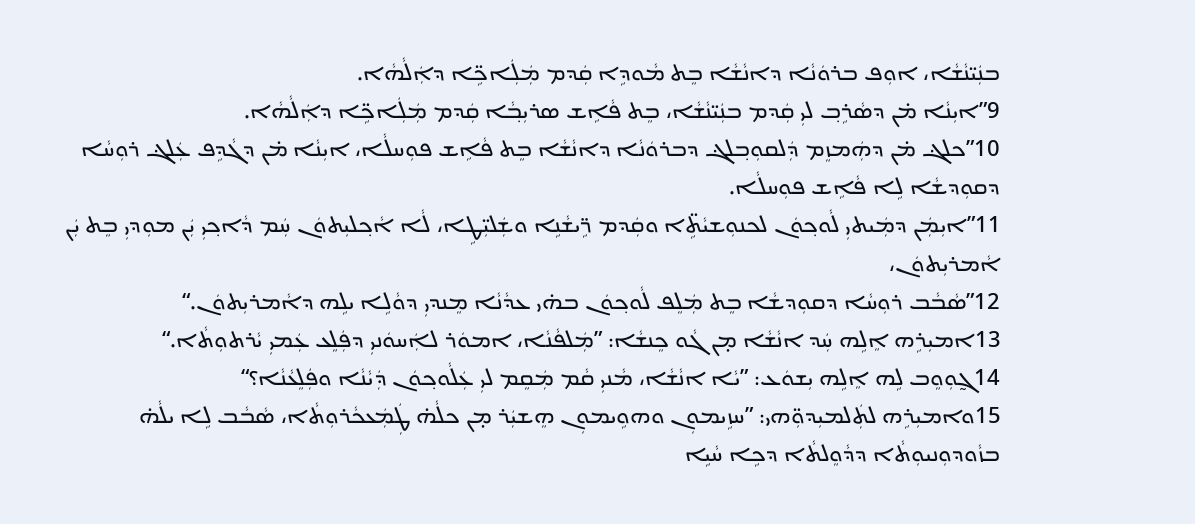ܒܢܲܝ̈ܢܵܫܵܐ، ܐܘܼܦ ܒܪܘܿܢܵܐ ܕܐܢܵܫܵܐ ܒܸܬ ܡܵܘܕܹܐ ܩܲܕܡ ܡܲܠܲܐܟܹ̈ܐ ܕܐܲܠܵܗܵܐ.
9”ܐܝܼܢܵܐ ܡ̇ܢ ܕܣܵܪܹܒ݂ ܠܝܼ ܩܲܕܡ ܒܢܲܝ̈ܢܵܫܵܐ، ܒܸܬ ܦܵܐܹܫ ܣܪܝܼܒ݂ܵܐ ܩܲܕܡ ܡܲܠܲܐܟܹ̈ܐ ܕܐܲܠܵܗܵܐ.
10”ܟܠܔ ܡ̇ܢ ܕܗܲܡܙܸܡ ܕܲܠܩܘܼܒ݂ܠܔ ܕܒܪܘܿܢܵܐ ܕܐܢܵܫܵܐ ܒܸܬ ܦܵܐܹܫ ܦܘܼܚܠܵܐ، ܐܝܼܢܵܐ ܡ̇ܢ ܕܓܵܕܹܦ ܥܲܠܔ ܪܘܼܚܵܐ ܕܩܘܼܕܫܵܐ ܠܹܐ ܦܵܐܹܫ ܦܘܼܚܠܵܐ.
11”ܐܝܼܡܲܢ ܕܡܲܝܬ‌ܝܼ ܠܵܘܟ݂ܘܿܢ ܠܟܢܘܼܫܝܵܬܹ̈‌ܐ ܘܩܲܕܡ ܪܹ̈ܝܫܵܢܹܐ ܘܫܲܠܝܼ̈ܛܹܐ، ܠܵܐ ܐܵܟ݂ܠܝܼܬܘܿܢ ܚܲܡ ܕܵܐܟ݂ܝܼ ܝܲܢ ܡܘܼܕܝܼ ܒܸܬ ܝܲܢ ܐܵܡܪܝܼܬܘܿܢ،
12”ܣܵܒܵܒ ܪܘܼܚܵܐ ܕܩܘܼܕܫܵܐ ܒܸܬ ܡܲܠܸܦ ܠܵܘܟ݂ܘܿܢ ܒܗ̇ܝ ܥܕܵܢܵܐ ܡܸܢܕܝܼ ܕܘܵܠܹܐ ܝܠܹܗ ܕܐܵܡܪܝܼܬܘܿܢ.“
13ܐܡܝܼܪܹܗ ܐܸܠܹܗ ܚܲܕ ܐܢܵܫܵܐ ܡ̣ܢ ܓܵܘ ܟܸܢܫܵܐ: ”ܡܲܠܦܵܢܵܐ، ܐܡܘܿܪ ܠܐܲܚܘܿܢܝܼ ܕܦܲܠܸܥ ܥܲܡܝܼ ܝܵܪܬܘܼܬܵ‌ܐ.“
14ܓ̰ܘܼܘܸܒ ܠܹܗ ܐܸܠܹܗ ܝܼܫܘܿܥ: ”ܝܵܐ ܐܢܵܫܵܐ، ܡܵܢܝܼ ܩܵܡ ܡܲܩܸܡ ܠܝܼ ܥܲܠܵܘܟ݂ܘܿܢ ܕܲܝܵܢܵܐ ܘܦܲܠܸܥܵܢܵܐ؟“
15ܘܐܡܝܼܪܹܗ ܠܬܲܠܡܝܼܕܘܼ̈ܗ‌ܝ: ”ܚܙܹܝܡܘܼܢ ܘܗܘܹܝܡܘܼܢ ܗܸܫܝܲܪ ܡ̣ܢ ܟܠܵܗ̇ ܛܲܡܲܥܟܵܪܘܼܬܵ‌ܐ، ܣܵܒܵܒ ܠܹܐ ܝܠܵܗ̇ ܒܙܵܘܕܘܼܢܝܘܼܬܵ‌ܐ ܕܕܵܘܸܠܬܵ‌ܐ ܕܟܹܐ ܚܵܝܹܐ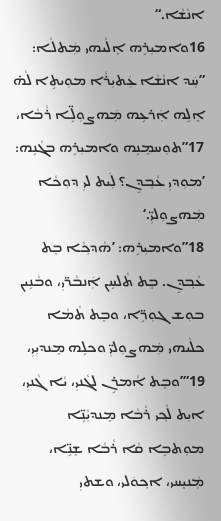ܐܢܵܫܵܐ.“
16ܘܐܡܝܼܪܹܗ ܐܸܠܵܝܗ‌ܝ ܡܲܬܠܵܐ: ”ܚܲܕ ܐܢܵܫܵܐ ܥܲܬܝܼܪܵܐ ܡܘܼܝܬܹ‌ܐ ܠܵܗ̇ ܐܸܠܹܗ ܐܲܪܥܹܗ ܡܲܗܨܘܼܠܹ̈ܐ ܪܵܒܵܐ،
17”ܬܘܼܚܡܸܢܹܗ ܘܐܡܝܼܪܹܗ ܒܓܵܢܹܗ: ’ܡܘܼܕܝܼ ܥܵܒ݂ܕܹܢ؟ ܠܲܝܬ ܠܝܼ ܕܘܼܟܵܐ ܡܲܗܨܘܼܠܝܼ̈.‘
18”ܘܐܡܝܼܪܹܗ: ’ܗܵܕܟ݂ܵܐ ܒܸܬ ܥܵܒ݂ܕܹܢ. ܒܸܬ ܬܵܠܚܹܢ ܐܲܢܒܵܪ̈ܝܼ، ܘܒܵܢܹܝܢ ܒܘܼܫ ܓܘܼܪܹ̈ܐ، ܘܒܸܬ ܬܵܡܵܐ ܟܠܵܝܗ‌ܝ ܡܲܗܨܘܼܠܝܼ̈ ܘܟܠܹܗ ܡܸܢܕܝܼܝܼ،
19”’ܘܒܸܬ ܐܵܡܪܹܢ ܠܓܵܢܝܼ، ܝܵܐ ܓܵܢܝܼ، ܐܝܼܬ ܠܵܟ݂ܝ ܪܵܒܵܐ ܡܸܢܕܝܼܵܢܹ̈ܐ ܡܘܼܬܒܹܐ ܩܵܐ ܪܵܒܵܐ ܫܸܢܹ̈ܐ، ܡܲܢܝܸܚܝ، ܐܟ݂ܘܿܠܝ، ܘܫܬ‌ܝܼ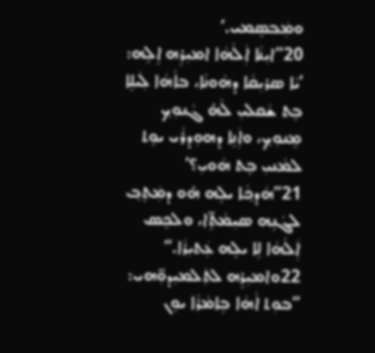ܘܡܲܒܣܸܡܝ.‘
20”ܐܝܼܢܵܐ ܐܲܠܵܗܵܐ ܐܡܝܼܪܹܗ ܐܸܠܹܗ: ’ܝܵܐ ܣܪܝܼܩܵܐ ܕܗܵܘܢܵܐ، ܒܐܵܗܵܐ ܠܲܝܠܹܐ ܒܸܬ ܫܵܩܠܝܼ ܠܵܗ̇ ܓܵܢܘܼܟ݂ ܡܸܢܘܼܟ݂، ܘܐܲܢܹܐ ܕܗܘܼܕܪܵܝ ܝܘܸܬ ܠܡܵܢܝܼ ܒܸܬ ܗܵܘܝܼ؟‘
21”ܗܵܕܟ݂ܵܐ ܝܠܹܗ ܗ̇ܘ ܕܡܲܬܸܒ݂ ܠܓܵܢܹܗ ܣܝܼܡܵܬܹ̈‌ܐ، ܘܠܟܸܣ ܐܲܠܵܗܵܐ ܠܹܐ ܝܠܹܗ ܥܲܬܝܼܪܵܐ.“
22ܘܐܡܝܼܪܹܗ ܠܬܲܠܡܝܼܕܘܼ̈ܗ‌ܝ: ”ܒܘܼܬ ܐܵܗܵܐ ܒܹܐܡܵܪܵܐ ܝܘܸܢ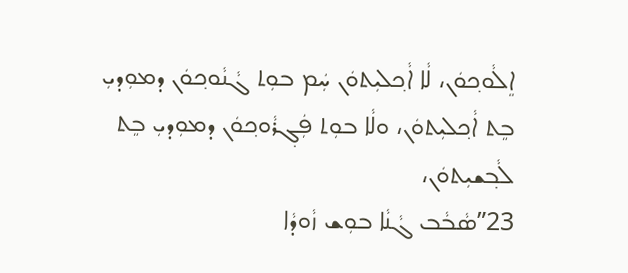ܐܸܠܵܘܟ݂ܘܿܢ، ܠܵܐ ܐܵܟ݂ܠܝܼܬܘܿܢ ܚܲܡ ܒܘܼܬ ܓܵܢܵܘܟ݂ܘܿܢ ܕܡܘܼܕܝܼ ܒܸܬ ܐܵܟ݂ܠܝܼܬܘܿܢ، ܘܠܵܐ ܒܘܼܬ ܦܲܓ݂ܪܵܘܟ݂ܘܿܢ ܕܡܘܼܕܝܼ ܒܸܬ ܠܵܒ݂ܫܝܼܬܘܿܢ،
23”ܣܵܒܵܒ ܓܵܢܵܐ ܒܘܼܫ ܙܵܘܕܵܐ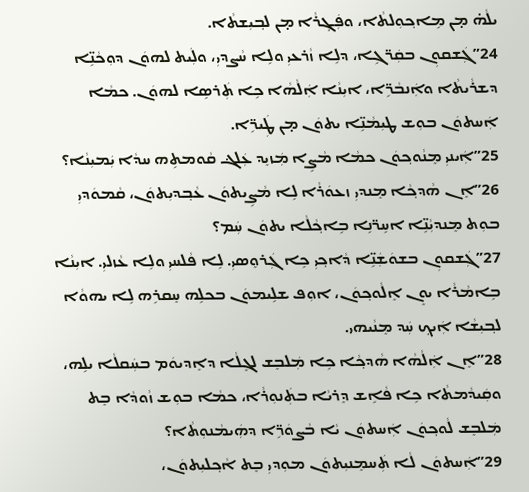ܝܠܵܗ̇ ܡ̣ܢ ܡܹܐܟ݂ܘܼܠܬܵ‌ܐ، ܘܦܲܓ݂ܪܵܐ ܡ̣ܢ ܠܒ݂ܝܼܫܬܵ‌ܐ.
24”ܓܲܫܩܘܼܢ ܒܩܲܪ̈ܓܹܐ، ܕܠܹܐ ܙܵܪܥܝܼ ܘܠܹܐ ܚܵܨܕܝܼ، ܘܠܲܝܬ ܠܗܘܿܢ ܕܘܼܟܵܢܹ̈ܐ ܕܫܪܵܝܬܵ‌ܐ ܘܐܲܢܒܵܪܹ̈ܐ، ܐܝܼܢܵܐ ܐܲܠܵܗܵܐ ܟܹܐ ܬܲܪܣܹܐ ܠܗܘܿܢ. ܟܡܵܐ ܐܲܚܬܘܿܢ ܒܘܼܫ ܛܝܼܡܵܢܹ̈ܐ ܝܬܘܿܢ ܡ̣ܢ ܛܲܝܪܹ̈ܐ.
25”ܐܲܝܢܝܼ ܡܸܢܵܘܟ݂ܘܿܢ ܟܡܵܐ ܡܵܨܹܐ ܡܲܙܝܸܕ ܥܲܠܔ ܩܵܘܡܬܹܗ ܚܕܵܐ ܝܲܡܝܼܢܵܐ؟
26”ܐܸܢ ܗܵܕܟ݂ܵܐ ܡܸܢܕܝܼ ܙܥܘܿܪܵܐ ܠܹܐ ܡܵܨܹܝܬܘܿܢ ܥܵܒ݂ܕܝܼܬܘܿܢ، ܩܵܡܘܿܕܝܼ ܒܘܼܬ ܡܸܢܕܝܼܵܢܹ̈ܐ ܐܚܹܪ̈ܢܹܐ ܒܹܐܟ݂ܵܠܵܐ ܝܬܘܿܢ ܚܲܡ؟
27”ܓܲܫܩܘܼܢ ܒܫܘܿܫܲܢܹ̈ܐ ܕܵܐܟ݂ܝܼ ܟܹܐ ܓܲܪܘܸܣܝܼ. ܠܹܐ ܦܵܠܚܝܼ ܘܠܹܐ ܥܵܙܠܝܼ. ܐܝܼܢܵܐ ܒܹܐܡܵܪܵܐ ܝܘܸܢ ܐܸܠܵܘܟ݂ܘܿܢ، ܐܘܼܦ ܫܠܹܝܡܘܿܢ ܒܟܠܹܗ ܚܸܩܪܹܗ ܠܹܐ ܝܗܘܵܐ ܠܒ݂ܝܼܫܵܐ ܐܲܝܟ݂ ܚܲܕ ܡܸܢܵܝܗ‌ܝ.
28”ܐܸܢ ܐܲܠܵܗܵܐ ܗܵܕܟ݂ܵܐ ܟܹܐ ܡܲܠܒܸܫ ܠܓܸܠܵܐ ܕܐܸܕܝܘܿܡ ܒܚܲܩܠܵܐ ܝܠܹܗ، ܘܩܲܝܕܵܡܬܵ‌ܐ ܟܹܐ ܦܵܐܹܫ ܕܸܪܝܵܐ ܒܬܲܢܘܼܪܵܐ، ܟܡܵܐ ܒܘܼܫ ܙܵܘܕܵܐ ܒܸܬ ܡܲܠܒܸܫ ܠܵܘܟ݂ܘܿܢ ܐܲܚܬܘܿܢ ܝܵܐ ܒܵܨܘܿܪܹ̈ܐ ܕܗܲܝܡܵܢܘܼܬܵ‌ܐ؟
29”ܐܲܚܬܘܿܢ ܠܵܐ ܬܲܚܡܸܢܝܼܬܘܿܢ ܡܘܼܕܝܼ ܒܸܬ ܐܵܟ݂ܠܝܼܬܘܿܢ،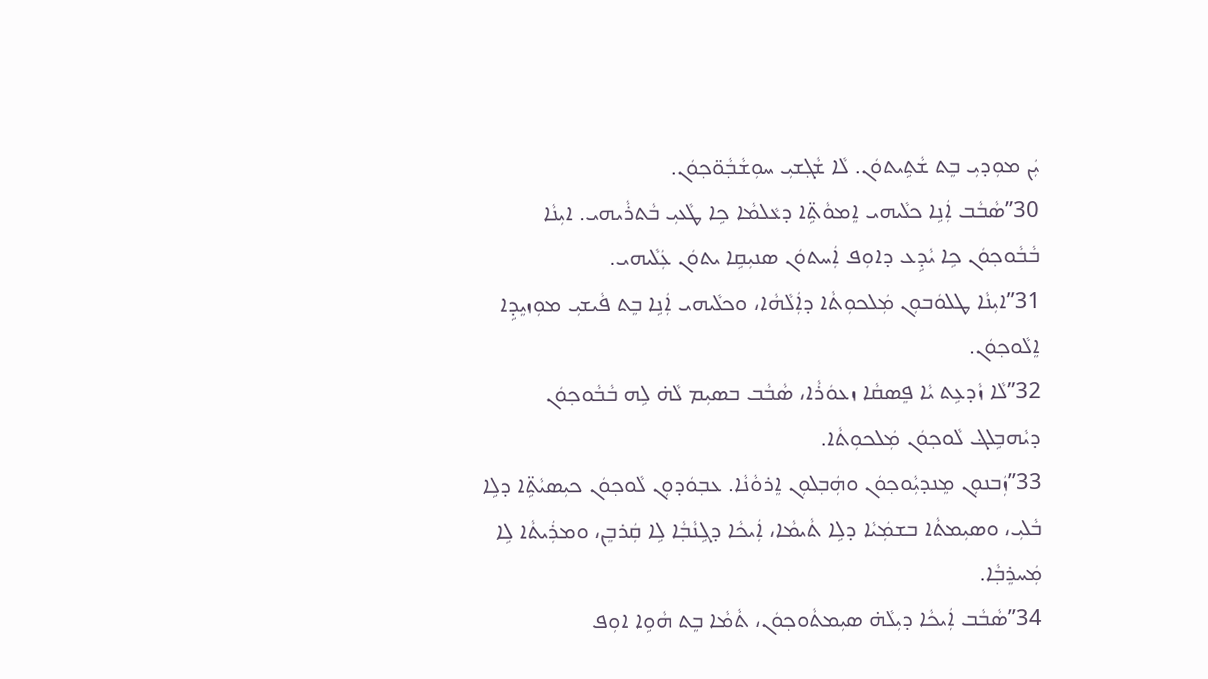ܝܲܢ ܡܘܼܕܝܼ ܒܸܬ ܫܵܬܹܝܬܘܿܢ. ܠܵܐ ܫܵܓ݂ܫܝܼ ܚܘܼܫܵܒ݂ܵܘ̈ܟ݂ܘܿܢ.
30”ܣܵܒܵܒ ܐܲܢܹܐ ܟܠܵܝܗ‌ܝ ܐܸܡܘܵܬܹ̈‌ܐ ܕܥܵܠܡܵܐ ܟܹܐ ܛܵܥܝܼ ܒܵܬܪܵܝܗ‌ܝ. ܐܝܼܢܵܐ ܒܵܒܵܘܟ݂ܘܿܢ ܟܹܐ ܝܵܕܹܥ ܕܐܘܼܦ ܐܲܚܬܘܿܢ ܣܢܝܼܩܹܐ ܝܬܘܿܢ ܥܲܠܵܝܗ‌ܝ.
31”ܐܝܼܢܵܐ ܛܠܘܿܒܘܼܢ ܡܲܠܟܘܼܬܵ‌ܐ ܕܐܲܠܵܗܵܐ، ܘܟܠܵܝܗ‌ܝ ܐܲܢܹܐ ܒܸܬ ܦܵܝܫܝܼ ܡܘܼܙܝܸܕܹܐ ܐܸܠܵܘܟ݂ܘܿܢ.
32”ܠܵܐ ܙܵܕܥܹܬ ܝܵܐ ܦܸܣܩܵܐ ܙܥܘܿܪܵܐ، ܣܵܒܵܒ ܒܣܝܼܡ ܠܵܗ̇ ܠܹܗ ܒܵܒܵܘܟ݂ܘܿܢ ܕܝܵܗܒܹܠܔ ܠܵܘܟ݂ܘܿܢ ܡܲܠܟܘܼܬܵ‌ܐ.
33”ܙܲܒܢܘܼܢ ܡܸܢܕܝܼܵܘܟ݂ܘܿܢ ܘܗܲܒ݂ܠܘܼܢ ܐܸܪܘܵܢܵܐ. ܥܒ݂ܘܿܕܘܼܢ ܠܵܘܟ݂ܘܿܢ ܟܝܼܣܝܵܬܹ̈‌ܐ ܕܠܹܐ ܒܵܠܝܼ، ܘܣܝܼܡܬܵ‌ܐ ܒܫܡܲܝܵܐ ܕܠܹܐ ܬܵܝܡܵܐ، ܐܲܝܟܵܐ ܕܓܹܢܵܒ݂ܵܐ ܠܹܐ ܩܲܪܒܸܢ، ܘܡܪܲܝܬܵ‌ܐ ܠܹܐ ܡܲܚܪܸܒ݂ܵܐ.
34”ܣܵܒܵܒ ܐܲܝܟܵܐ ܕܝܼܠܵܗ̇ ܣܝܼܡܬܵܘܟ݂ܘܿܢ، ܬܵܡܵܐ ܒܸܬ ܗܵܘܹܐ ܐܘܼܦ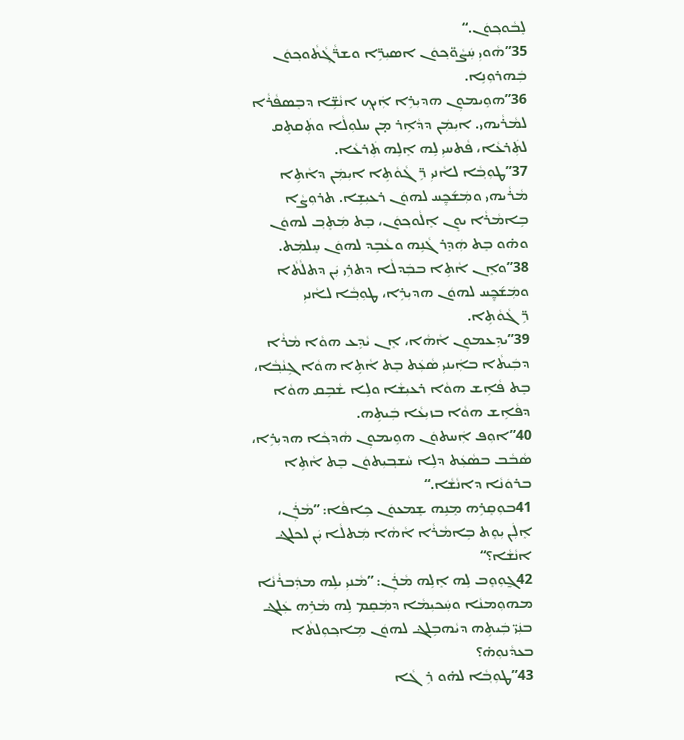ܠܸܒܵܘܟ݂ܘܿܢ.“
35”ܗܵܘܝܼ ܚܲܨܵܘ̈ܟ݂ܘܿܢ ܐܣܝܼܪܹ̈ܐ ܘܫܪ̈ܵܓ݂ܵܬܵܘܟ݂ܘܿܢ ܒܲܗܪܘܼܢܹܐ.
36”ܗܘܹܝܡܘܼܢ ܗܕܝܼܪܹܐ ܐܲܝܟ݂ ܐܢܵܫܹ̈ܐ ܕܒܸܣܦܵܪܵܐ ܠܡܵܪܵܝܗ‌ܝ. ܐܝܼܡܲܢ ܕܕܵܐܹܪ ܡ̣ܢ ܚܠܘܼܠܵܐ ܘܬܲܩܬܸܩ ܠܬܲܪܥܵܐ، ܦܵܬܚܝܼ ܠܹܗ ܐܸܠܹܗ ܬܲܪܥܵܐ.
37”ܛܘܼܒ݂ܵܐ ܠܐܵܢܝܼ ܪܹ̈ܓܵܘܵܬܹ‌ܐ ܐܝܼܡܲܢ ܕܐܵܬܹ‌ܐ ܡܵܪܵܝܗ‌ܝ ܘܡܲܫ݇ܟ̰ܸܚ ܠܗܘܿܢ ܪܥܝܼܫܹܐ. ܬܪܘܼܨܵܐ ܒܹܐܡܵܪܵܐ ܝܘܸܢ ܐܸܠܵܘܟ݂ܘܿܢ، ܒܸܬ ܡܲܬܸܒ݂ ܠܗܘܿܢ ܘܗ̇ܘ ܒܸܬ ܗܲܕܸܪ ܓܵܢܹܗ ܘܥܵܒܹܕ ܠܗܘܿܢ ܚܸܠܡܲܬ.
38”ܘܐܸܢ ܐܵܬܹ‌ܐ ܒܒܲܕܠܵܐ ܕܬܪܹܝ ܝܲܢ ܕܬܠܵܬܵ‌ܐ ܘܡܲܫ݇ܟ̰ܸܚ ܠܗܘܿܢ ܗܕܝܼܪܹܐ، ܛܘܼܒ݂ܵܐ ܠܐܵܢܝܼ ܪܹ̈ܓܵܘܵܬܹ‌ܐ.
39”ܝܕܹܥܡܘܼܢ ܐܵܗܵܐ، ܐܸܢ ܝܵܕܹܥ ܗܘܵܐ ܡܵܪܵܐ ܕܒܲܝܬܵ‌ܐ ܒܐܲܝܢܝܼ ܣܵܥܲܬ ܒܸܬ ܐܵܬܹ‌ܐ ܗܘܵܐ ܓܹܢܵܒ݂ܵܐ، ܒܸܬ ܦܵܐܹܫ ܗܘܵܐ ܪܥܝܼܫܵܐ ܘܠܹܐ ܫܵܒܹܩ ܗܘܵܐ ܕܦܵܐܹܫ ܗܘܵܐ ܒܙܝܼܥܵܐ ܒܲܝܬܹܗ.
40”ܐܘܼܦ ܐܲܚܬܘܿܢ ܗܘܹܝܡܘܼܢ ܗܵܕܟ݂ܵܐ ܗܕܝܼܪܹܐ، ܣܵܒܵܒ ܒܣܵܥܲܬ ܕܠܹܐ ܚܵܫܒ݂ܝܼܬܘܿܢ ܒܸܬ ܐܵܬܹ‌ܐ ܒܪܘܿܢܵܐ ܕܐܢܵܫܵܐ.“
41ܒܘܼܩܸܪܹܗ ܡܸܢܹܗ ܫܸܡܥܘܿܢ ܟܹܐܦܵܐ: ”ܡܵܪܲܢ، ܐܸܠܲܢ ܝܼܘܸܬ ܒܹܐܡܵܪܵܐ ܐܵܗܵܐ ܡܲܬܠܵܐ ܝܲܢ ܠܟܠܔ ܐܢܵܫܵܐ؟“
42ܓ̰ܘܼܘܸܒ ܠܹܗ ܐܸܠܹܗ ܡܵܪܲܢ: ”ܡܵܢܝܼ ܝܠܹܗ ܡܕܲܒܪܵܢܵܐ ܡܗܘܼܡܢܵܐ ܘܚܲܟܝܼܡܵܐ ܕܡܲܩܸܡ ܠܹܗ ܡܵܪܹܗ ܥܲܠܔ ܒܢܲܝ̈ ܒܲܝܬܹܗ ܕܝܵܗܒܹܠܔ ܠܗܘܿܢ ܡܹܐܟ݂ܘܼܠܬܵ‌ܐ ܒܥܕܵܢܘܼܗ̇؟
43”ܛܘܼܒ݂ܵܐ ܠܗ̇ܘ ܪܹܓܵܐ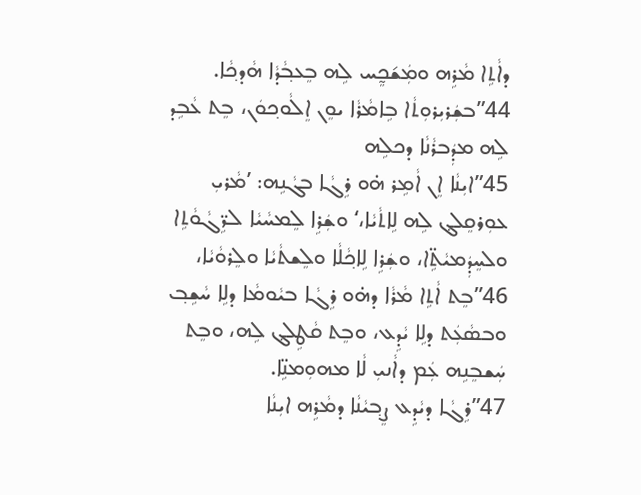ܕܐܵܬܹ‌ܐ ܡܵܪܹܗ ܘܡܲܫ݇ܟ̰ܸܚ ܠܹܗ ܒܸܥܒ݂ܵܕܵܐ ܗܵܕܟ݂ܵܐ.
44”ܒܫܲܪܝܼܪܘܼܬܵ‌ܐ ܒܹܐܡܵܪܵܐ ܝܘܸܢ ܐܸܠܵܘܟ݂ܘܿܢ، ܒܸܬ ܥܵܒܹܕ ܠܹܗ ܡܕܲܒܪܵܢܵܐ ܕܟܠܹܗ
45”ܐܝܼܢܵܐ ܐܸܢ ܐܵܡܹܪ ܗ̇ܘ ܪܹܓܵܐ ܒܓܵܢܹܗ: ’ܡܵܪܝܼ ܥܘܼܪܩܸܠܔ ܠܹܗ ܠܹܐܬܵܝܵܐ،‘ ܘܫܲܪܹܐ ܠܸܡܚܵܝܵܐ ܠܪܹ̈ܓܵܘܵܬܹ‌ܐ ܘܠܚܸܕܲܡܝܵܬܹ̈‌ܐ، ܘܫܲܪܹܐ ܠܹܐܟ݂ܵܠܵܐ ܘܠܸܫܬܵܝܵܐ ܘܠܸܪܘܵܝܵܐ،
46”ܒܸܬ ܐܵܬܹ‌ܐ ܡܵܪܵܐ ܕܗ̇ܘ ܪܹܓܵܐ ܒܝܵܘܡܵܐ ܕܠܹܐ ܚܵܫܹܒ݂ ܘܒܣܵܥܲܬ ܕܠܹܐ ܝܵܕܹܥ، ܘܒܸܬ ܩܵܛܹܠܔ ܠܹܗ، ܘܒܸܬ ܚܲܫܒܸܢܹܗ ܥܲܡ ܕܐܵܢܝܼ ܠܵܐ ܡܗܘܼܡܢܹ̈ܐ.
47”ܪܹܓܵܐ ܕܝܵܕܹܥ ܨܸܒ݂ܝܵܢܵܐ ܕܡܵܪܹܗ ܐܝܼܢܵܐ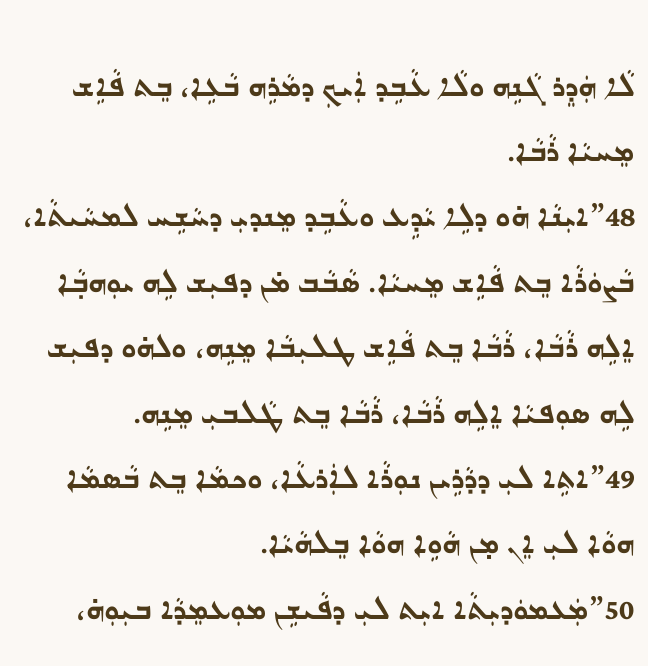ܠܵܐ ܗܲܕܸܪ ܓܵܢܹܗ ܘܠܵܐ ܥܵܒܹܕ ܐܲܝܟ݂ ܕܡܵܪܹܗ ܒܵܥܹܐ، ܒܸܬ ܦܵܐܹܫ ܡܸܚܝܵܐ ܪܵܒܵܐ.
48”ܐܝܼܢܵܐ ܗ̇ܘ ܕܠܹܐ ܝܵܕܹܥ ܘܥܵܒܹܕ ܡܸܢܕܝܼ ܕܚܵܫܹܚ ܠܡܚܵܝܬܵ‌ܐ، ܒܵܨܘܿܪܵܐ ܒܸܬ ܦܵܐܹܫ ܡܸܚܝܵܐ. ܣܵܒܵܒ ܡ̇ܢ ܕܦܝܼܫ ܠܹܗ ܝܘܼܗܒ݂ܵܐ ܐܸܠܹܗ ܪܵܒܵܐ، ܪܵܒܵܐ ܒܸܬ ܦܵܐܹܫ ܛܠܝܼܒܵܐ ܡܸܢܹܗ، ܘܠܗ̇ܘ ܕܦܝܼܫ ܠܹܗ ܣܘܼܦܝܵܐ ܐܸܠܹܗ ܪܵܒܵܐ، ܪܵܒܵܐ ܒܸܬ ܛܵܠܒܝܼ ܡܸܢܹܗ.
49”ܐܬܹ‌ܐ ܠܝܼ ܕܕܵܪܹܝܢ ܢܘܼܪܵܐ ܠܐܲܪܥܵܐ، ܘܟܡܵܐ ܒܸܬ ܒܵܣܡܵܐ ܗܘܵܐ ܠܝܼ ܐܸܢ ܡ̣ܢ ܗܵܘܹܐ ܗܘܵܐ ܒܸܠܗܵܝܵܐ.
50”ܡܲܥܡܘܿܕܝܼܬܵ‌ܐ ܐܝܼܬ ܠܝܼ ܕܦܵܝܫܹܢ ܡܘܼܥܡܸܕܵܐ ܒܝܼܘܼܗ̇،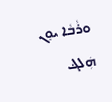ܘܪܵܒܵܐ ܝܘܸܢ ܗܲܠܔ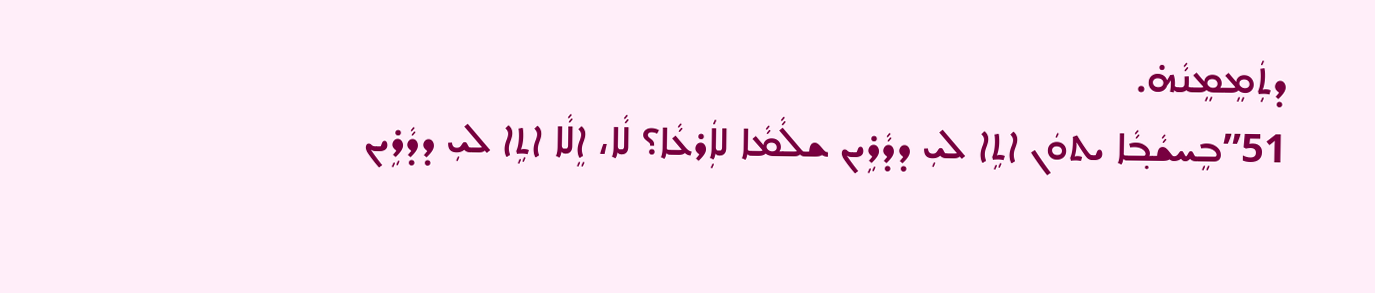ܕܬܲܡܸܡܸܢܵܗ̇.
51”ܒܸܚܫܵܒ݂ܵܐ ܝܬܘܿܢ ܐܬܹ‌ܐ ܠܝܼ ܕܕܵܪܹܝܢ ܫܠܵܡܵܐ ܠܐܲܪܥܵܐ؟ ܠܵܐ، ܐܸܠܵܐ ܐܬܹ‌ܐ ܠܝܼ ܕܕܵܪܹܝܢ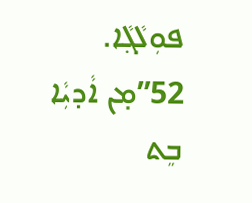ܦܘܼܠܵܓ݂ܵܐ.
52”ܡ̣ܢ ܐܵܕܝܼܵܐ ܒܸܬ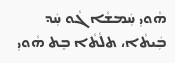ܗܵܘܝܼ ܚܲܡܫܵܐ ܓܵܘ ܚܲܕ ܒܲܝܬܵ‌ܐ، ܬܠܵܬܵ‌ܐ ܒܸܬ ܗܵܘܝܼ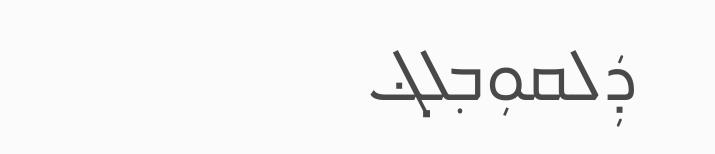ܕܲܠܩܘܼܒ݂ܠܔ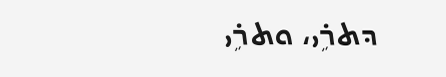ܕܬܪܹܝ، ܘܬܪܹܝ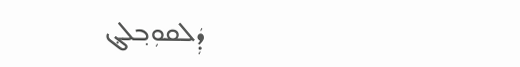ܕܲܠܩܘܼܒ݂ܠܔ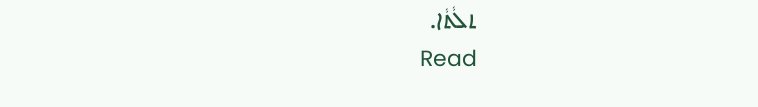ܬܠܵܬܵ‌ܐ.
Read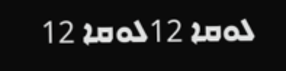ܠܘܩܐ 12ܠܘܩܐ 12